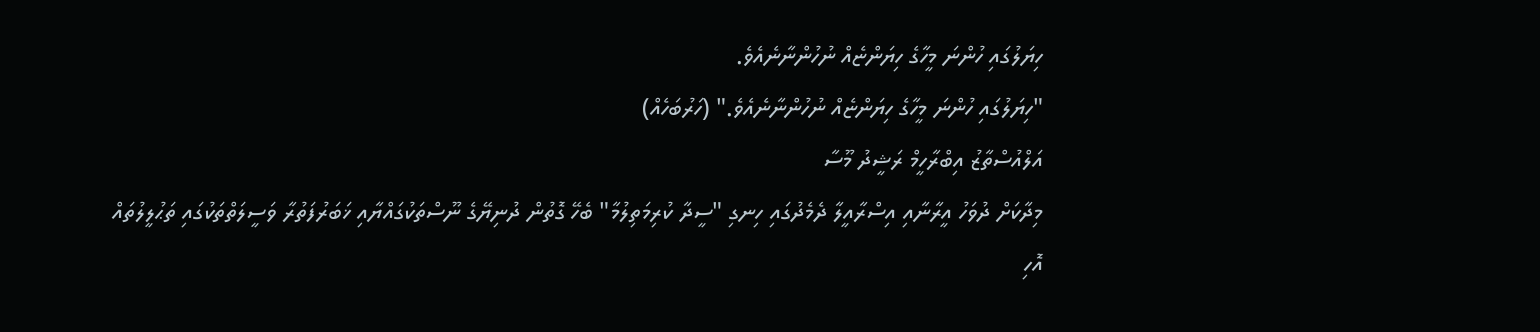ހިޔަލުގައި ހުންނަ މީހާގެ ހިޔަންޏެއް ނުހުންނާނެއެވެ.
"ހިޔަލުގައި ހުންނަ މީހާގެ ހިޔަންޏެއް ނުހުންނާނެއެވެ." (ހަރުބަހެއް)
އަލްއުސްތާޒު އިބްރާހީމް ރަޝީދު މޫސާ
މިދާކަށް ދުވަހު އީރާނާއި އިސްރާއީލާ ދެމެދުގައި ހިނގި "ސީދާ ކުރިމަތިލުމާ" ބެހޭ ގޮތުން ދުނިޔޭގެ ނޫސްތަކުގައްޔާއި ޚަބަރުފަތުރާ ވަސީލަތްތަކުގައި ތަޙުލީލުތައް އޮހި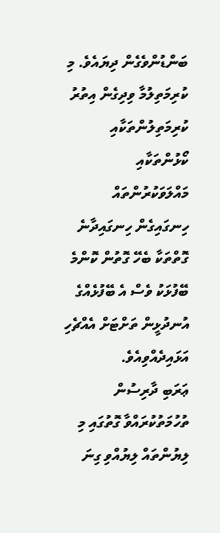ބަންޑުންވެގެން ދިޔައެވެ. މި ކުރިމަތިލުމާ ވިދިގެން އިތުރު ކުރިމަތިލުންތަކާއި ކޯޅުންތަކާއި މައްލަވަކުރުންތައް ހިނގައިގެން ހިނގައިދާނެ ގޮތްތަކާ ބެހޭ ގޮތުން ކޮންމެ ބޭފުޅަކު ވެސް އެ ބޭފުޅެއްގެ އުނދުޅީން ތަށްޓަށް އެއްޗެހި އަޅައިދެއްވިއެވެ.
ޢަރަބި ދާރިސުން ތުހުމަތުކުރައްވާ ގޮތުގައި މި ލިޔުންތައް ލިޔުއްވި ގިނަ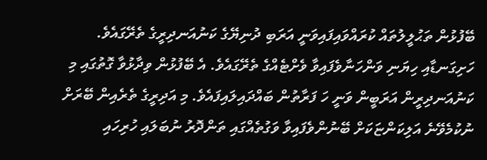ބޭފުޅުން ތަޙުލީލުތައް ކުރައްވައިފައިވަނީ އަރަބި ދުނިޔޭގެ ކަނުއަނދިރީގެ ތެރޭގައެވެ. ހަށިގަނޑާއި ހިޔަނި ވަންހަނާވެފައިވާ ވެށްޓެއްގެ ތެރޭގައެވެ. އެ ބޭފުޅުން ވިދާޅުވާ ގޮތުގައި މި ކަނުއަނދިރީން އަރަބީން ވަނީ ހަ ފަރާތުން ބައްދައިލައިފައެވެ. މި އަދިރީގެ ތެރެއިން ބޭރަށް ނުކުމެވޭނެ އަލިކަންޏަކަށް ބޭނުންވެފައިވާ ވަގުތެއްގައި ތަންދޮރު ނުބަލައި ހުރިހައި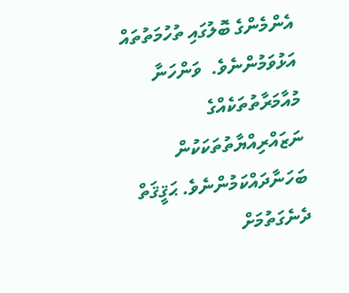އެންމެންގެ ބޮލުގައި ތުހުމަތުތައް އަޅުވަމުންނެވެ.  ވަންހަނާ މުއާމަރާތުތަކެއްގެ ނަޒައްރިއްޔާތުތަކަކުން ބަހަނާދައްކަމުންނެވެ. ޙަޤީޤަތް ދެނެގަތުމަށް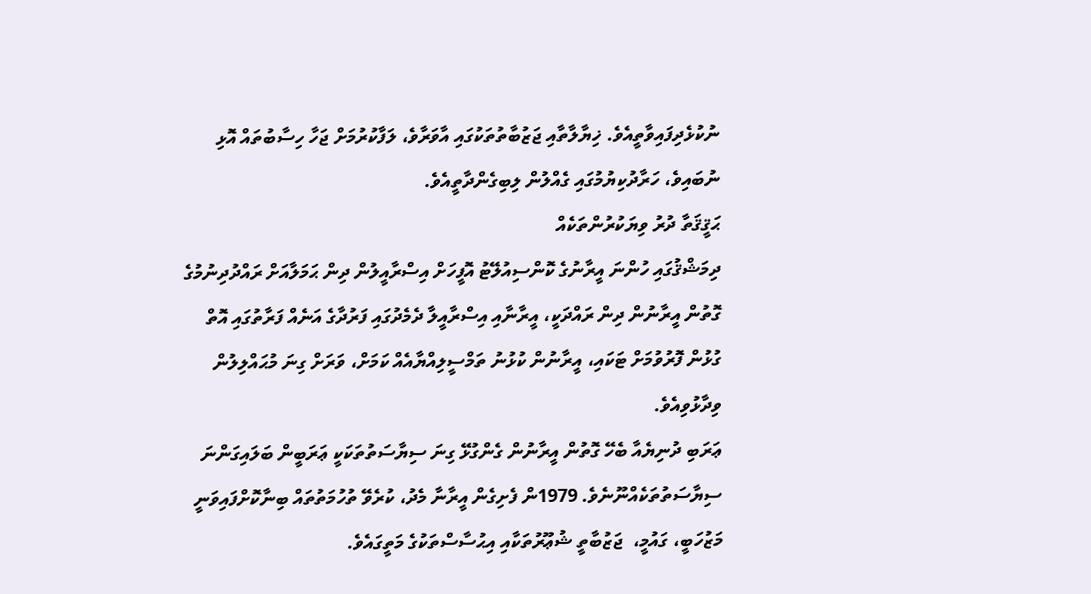ނުކުޅެދިފައިވާތީއެވެ. ޚިޔާލާތާއި ޖަޒުބާތުތަކުގައި އާވަރާވެ، ލަފާކުރުމަށް ޖަހާ ހިސާބުތައް އޮޅި ނުބައިވެ، ހަރާދުކިޔުމުގައި ގެއްލުން ލިބިގެންދާތީއެވެ.
ޙަޤީޤަތާ ދުރު ވިޔަކުރުންތަކެއް
ދިމަޝްޤުގައި ހުންނަ އީރާނުގެ ކޮންސިއުލޭޓު އޮފީހަށް އިސްރާއީލުން ދިން ޙަމަލާއަށް ރައްދުދިނުމުގެ ގޮތުން އީރާނުން ދިން ރައްދަކީ، އީރާނާއި އިސްރާއީލާ ދެމެދުގައި ފަރުދާގެ އަނެއް ފަރާތުގައި އޮތް ގުޅުން ފޮރުވުމަށް ޓަކައި، އީރާނުން ކުޅުނު ތަމްސީލިއްޔާއެއް ކަމަށް، ވަރަށް ގިނަ މުޙައްލިލުން ވިދާޅުވިއެވެ.
ޢަރަބި ދުނިޔެއާ ބެހޭ ގޮތުން އީރާނުން ގެންގުޅޭ ގިނަ ސިޔާސަތުތަކަކީ ޢަރަބީން ބަލައިގަންނަ ސިޔާސަތުތަކެއްނޫނެވެ. 1979ން ފެށިގެން އީރާނާ މެދު، ކުރެވޭ ތުހުމަތުތައް ބިނާކޮށްފައިވަނީ  މަޒުހަބީ، ގައުމީ،  ޖަޒުބާތީ ޝުޢޫރުތަކާއި އިޙުސާސްތަކުގެ މަތީގައެވެ.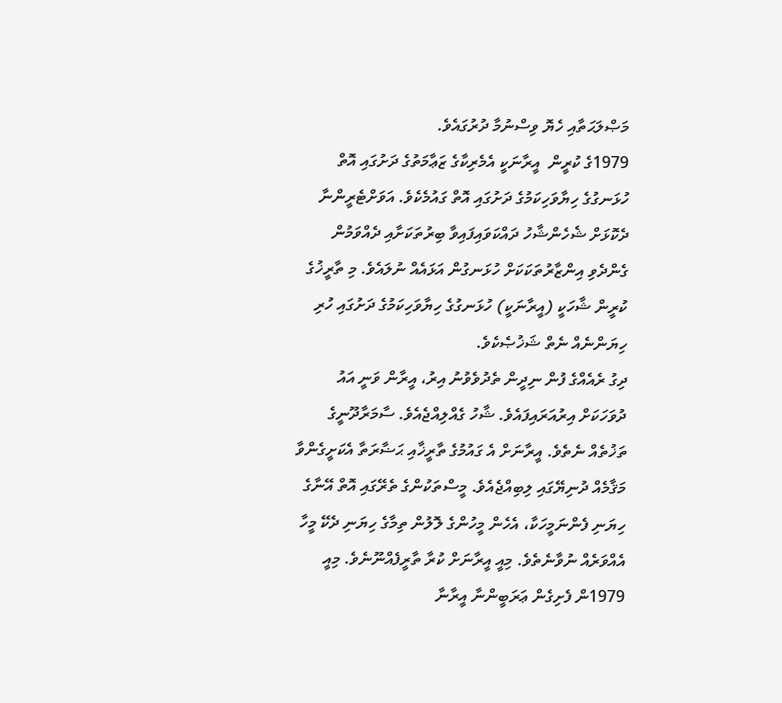މަޞްލަޙަތާއި ހެޔޮ ވިސްނުމާ ދުރުގައެވެ.
1979ގެ ކުރީން  އީރާނަކީ އެމެރިކާގެ ޒަޢާމަތުގެ ދަށުގައި އޮތް ހުޅަނގުގެ ހިޔާވަހިކަމުގެ ދަށުގައި އޮތް ގައުމެކެވެ. އަވަށްޓެރީންނާ ދެކޮޅަށް ޝެހެންޝާހު ދައްކަވައިފައިވާ ބިރުތަކަށާއި ދެއްވަމުން ގެންދެވި އިންޒާރުތަކަކަށް ހުޅަނގުން އަޅައެއް ނުލައެވެ. މި ތާރީޚުގެ ކުރީން ޝާހަކީ (އީރާނަކީ) ހުޅަނގުގެ ހިޔާވަހިކަމުގެ ދަށުގައި ހުރި ހިޔަންނެއް ނެތް ޝަޚުޞެކެވެ.
ދިގު ރެއެއްގެ ފުން ނިދީން ތެދުވެވުނު އިރު، އީރާން ވަނީ އައު ދުވަހަކަށް އިރުއަރައިފައެވެ. ޝާހު ގެއްލިއްޖެއެވެ. ސާމަރާދޫނީގެ ތަޚުތެއް ނެތެވެ. އީރާނަށް އެ ގައުމުގެ ތާރީޚާއި ޙަޟާރަތާ އެކަށީގެންވާ މަޤާމެއް ދުނިޔޭގައި ލިބިއްޖެއެވެ. މީސްތަކުންގެ ތެރޭގައި އޮތް އޭނާގެ ހިޔަނި ފެންނަމީހަކާ، އެހެން މީހުންގެ ލޮލުން ތިމާގެ ހިޔަނި ދެކޭ މީހާ އެއްވަރެއް ނުވާނެތެވެ. މިއީ އީރާނަށް ކުރާ ތާރީފެއްނޫނެވެ. މިއީ 1979ން ފެށިގެން ޢަރަބީންނާ އީރާނާ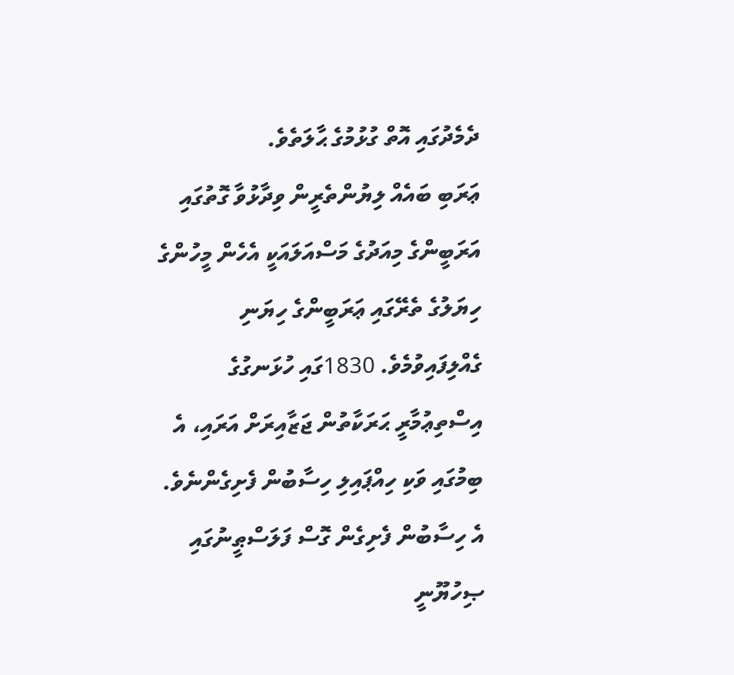ދެމެދުގައި އޮތް ގުޅުމުގެ ޙާލަތެވެ.
ޢަރަބި ބައެއް ލިޔުންތެރީން ވިދާޅުވާ ގޮތުގައި އަރަބީންގެ މިއަދުގެ މަސްއަލައަކީ އެހެން މީހުންގެ ހިޔަލުގެ ތެރޭގައި ޢަރަބީންގެ ހިޔަނި ގެއްލިފައިވުމެވެ. 1830ގައި ހުޅަނގުގެ އިސްތިޢުމާރީ ޙަރަކާތުން ޖަޒާއިރަށް އަރައި، އެ ބިމުގައި ވަކި ހިއްޕައިލި ހިސާބުން ފެށިގެންނެވެ. އެ ހިސާބުން ފެށިގެން ގޮސް ފަލަސްޠީނުގައި ޞިހުޔޫނީ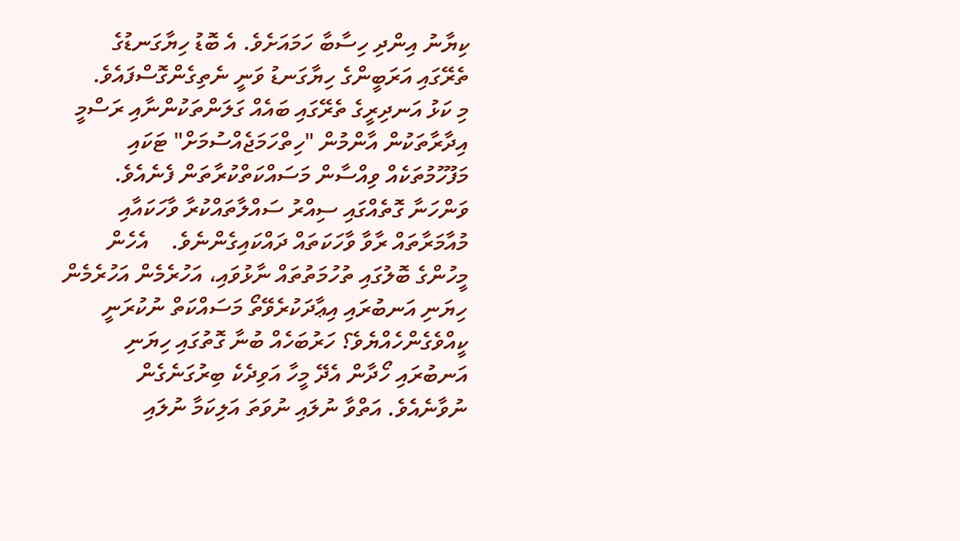ކިޔާނު އިންދި ހިސާބާ ހަމައަށެވެ. އެ ބޮޑު ހިޔާގަނޑުގެ ތެރޭގައި އަރަބީންގެ ހިޔާގަނޑު ވަނީ ނެތިގެންގޮސްފައެވެ.
މި ކަޅު އަނދިރީގެ ތެރޭގައި ބައެއް ގަލަންތަކުންނާއި ރަސްމީ އިދާރާތަކުން އާންމުން "ހިތްހަމަޖެއްސުމަށް" ޓަކައި މަފުހޫމުތަކެއް ވިއްސާން މަސައްކަތްކުރާތަން ފެނެއެވެ. ވަންހަނާ ގޮތެއްގައި ސިއްރު ސައްލާތައްކުރާ ވާހަކައާއި މުއާމަރާތައް ރާވާ ވާހަކަތައް ދައްކައިގެންނެވެ.    އެހެން މީހުންގެ ބޮލުގައި ތުހުމަތުތައް ނާޅުވައި، އަހުރެމެން އަހުރެމެން ހިޔަނި އަނބުރައި އިޢާދަކުރެވޭތޯ މަސައްކަތް ނުކުރަނީ ކީއްވެގެންހެއްޔެވެ؟ ހަރުބަހެއް ބުނާ ގޮތުގައި ހިޔަނި އަނބުރައި ހޯދާން އެދޭ މީހާ އަވިދެކެ ބިރުގަނެގެން ނުވާނެއެވެ. އަތްވާ ނުލައި ނުވަތަ އަލިކަމާ ނުލައި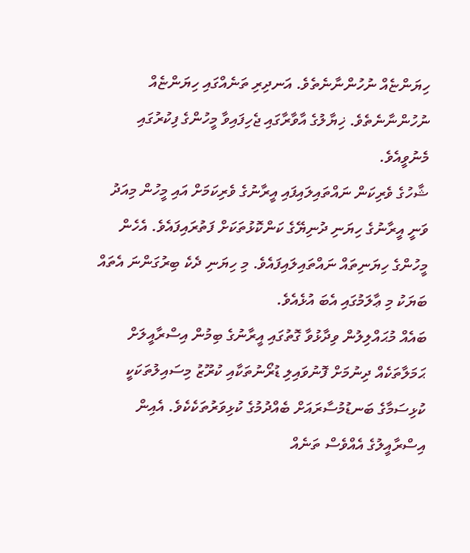ހިޔަންޏެއް ނުހުންނާނެތެވެ. އަނދިރި ތަނެއްގައި ހިޔަންޏެއް ނުހުންނާނެތެވެ. ޚިޔާލުގެ އާވާރާގައި ޖެހިފައިވާ މީހުންގެ ފިކުރުގައި މެނުވީއެވެ.
ޝާހުގެ ވެރިކަން ނައްތައިލައިފައި އީރާނުގެ ވެރިކަމަށް އައި މީހުން މިއަދު ވަނީ އީރާނުގެ ހިޔަނި ދުނިޔޭގެ ކަންކޮޅުތަކަށް ފަތުރައިފައެވެ. އެހެން މީހުންގެ ހިޔަނިތައް ނައްތައިލައިފައެވެ. މި ހިޔަނި ދެކެ ބިރުގަންނަ އެތައް ބަޔަކު މި ޢާލަމުގައި އެބަ އުޅެއެވެ.
ބައެއް މުޙައްލިލުން ވިދާޅުވާ ގޮތުގައި އީރާނުގެ ބިމުން އިސްރާއީލަށް ޙަމަލާތަކެއް ދިނުމަށް ފޮނުވައިލި ޑުރޯނުތަކާއި ކުރޫޒު މިސައިލުތަކަކީ ކުޅިސަމާގެ ބަނޑުމުސާރައަށް ބެއްދުމުގެ ކުޅިވަރުތަކެކެވެ. އެއިން އިސްރާއީލުގެ އެއްވެސް ތަނެއް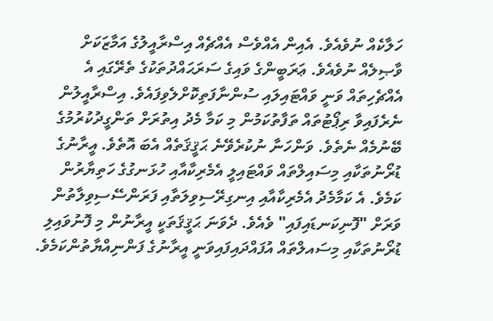ހަލާކެއް ނުވެއެވެ. އެއިން އެއްވެސް އެއްޗެއް އިސްރާއީލުގެ އަމާޒަކަށް ވާޞިލެއް ނުވެއެވެ. ޢަރަބީންގެ ވައިގެ ސަރަޙައްދުތަކުގެ ތެރޭގައި އެ އެއްޗެހިތައް ވަނީ ވައްޓައިލައި ސުންނާފަތިކޮށްލެވިފައެވެ. އިސްރާއީލުން ނެރެފައިވާ ރިޕޯޓުތައް ތަފާތުކަމުން މި ކަމާ މެދު އިތުރަށް ތަންގީދުކުރުމުގެ ބޭނުމެއް ނެތެވެ. ވަންހަނާ ނުކުރެވޭނެ ޙަޤީޤަތެއް އެބަ އޮތެވެ. އީރާނުގެ ޑުރޯނުތަކާއި މިސައިލްތައް ވައްޓައިލީ އެމެރިކާއާއި ހުޅަނގުގެ ހަތިޔާރުން ކަމެވެ. އެ ކަމާމެދު އެމެރިކާއާއި އިނގިރޭސިވިލަތާއި ފަރަންސޭސިވިލާތުން ވަރަށް "ފޮނިކަނޑައިފައި" ވެއެވެ. ދެވަނަ ޙަޤީޤަތަކީ އީރާނުން މި ފޮނުވައިލި ޑުރޯނުތަކާއި މިސައލްތައް އުފައްދައިފައިވަނީ އީރާނުގެ ފަންނިއްޔާތުންކަމެވެ.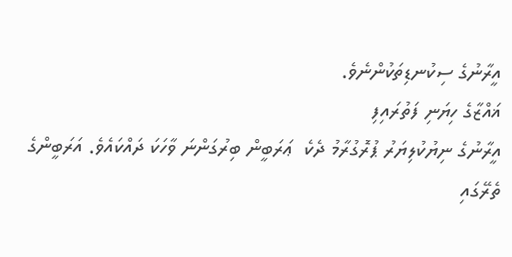އީރާނުގެ ސިކުނޑިތަކުންނެވެ.
ޣައްޒާގެ ހިޔަނި ފަތުރައިފި
އީރާނުގެ ނިޔުކުލިޔަރު ޕުރޮގުރާމު ދެކެ  ޢަރަބީން ބިރުގަންނަ ވާހަކަ ދައްކައެވެ. އަރަބީންގެ ތެރޭގައި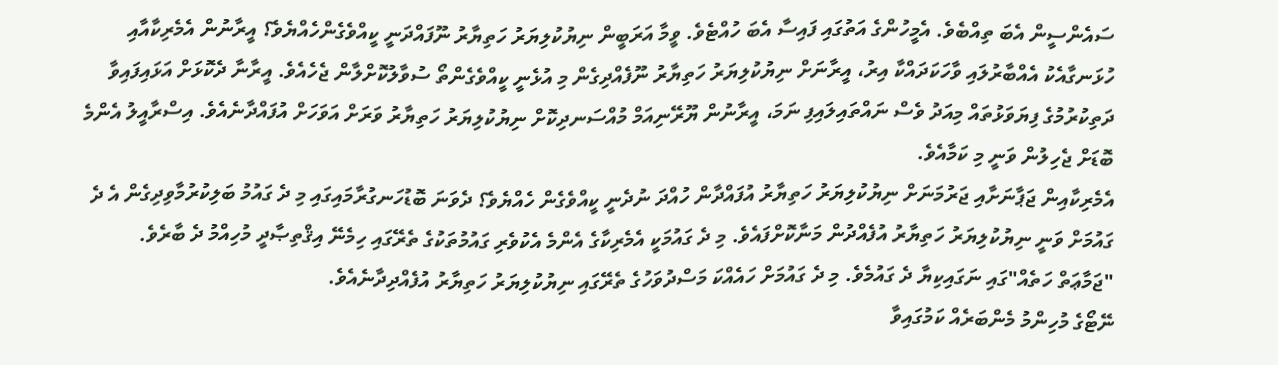ސައެންސީން އެބަ ތިއްބެވެ. އެމީހުންގެ އަތުގައި ފައިސާ އެބަ ހުއްޓެވެ. ވީމާ އަރަބީން ނިޔުކުލިޔަރު ހަތިޔާރު ނޫފައްދަނީ ކީއްވެގެންހެއްޔެވެ؟ އީރާނުން އެމެރިކާއާއި ހުޅަނގާއެކު އެއްބާރުލައި ވާހަކަދައްކާ އިރު، އީރާނަށް ނިޔުކުލިޔަރު ހަތިޔާރު ނޫފެއްދިގެން މި އުޅެނީ ކީއްވެގެންތޯ ސުވާލުކޮށްލާން ޖެހެއެވެ. އީރާނާ ދެކޮޅަށް އަޅައިފައިވާ ދަތިކުރުމުގެ ފިޔަވަޅުތައް މިއަދު ވެސް ނައްތައިލައިފި ނަމަ، އީރާނުން ޔޫރޭނިއަމް މުއްސަނދިކޮށް ނިޔުކުލިޔަރު ހަތިޔާރު ވަރަށް އަވަހަށް އުފައްދާނެއެވެ. އިސްރާއީލު އެންމެ ބޮޑަށް ޖެހިލުން ވަނީ މި ކަމާއެވެ.
އެމެރިކާއިން ޖަޕާނަށާއި ޖަރުމަނަށް ނިޔުކުލިޔަރު ހަތިޔާރު އުފައްދާން ހުއްދަ ނުދެނީ ކީއްވެގެން ހެއްޔެވެ؟ ދެވަނަ ބޮޑުހަނގުރާމައިގައި މި ދެ ގައުމު ބަލިކުރުމާވިދިގެން އެ ދެ ގައުމަށް ވަނީ ނިޔުކުލިޔަރު ހަތިޔާރު އުފެއްދުން މަނާކޮށްފައެވެ. މި ދެ ގައުމަކީ އެމެރިކާގެ އެންމެ އެކުވެރި ގައުމުތަކުގެ ތެރޭގައި ހިމެނޭ އިޤްތިޞާދީ މުހިއްމު ދެ ބާރެވެ. "ޖަމާޢަތް ހަތެއް"ގައި ނަގައިކިޔާ ދެ ގައުމެވެ. މި ދެ ގައުމަށް ހައެއްކަ މަސްދުވަހުގެ ތެރޭގައި ނިޔުކުލިޔަރު ހަތިޔާރު އުފެއްދިދާނެއެވެ.
ނޭޓޯގެ މުހިންމު މެންބަރެއް ކަމުގައިވާ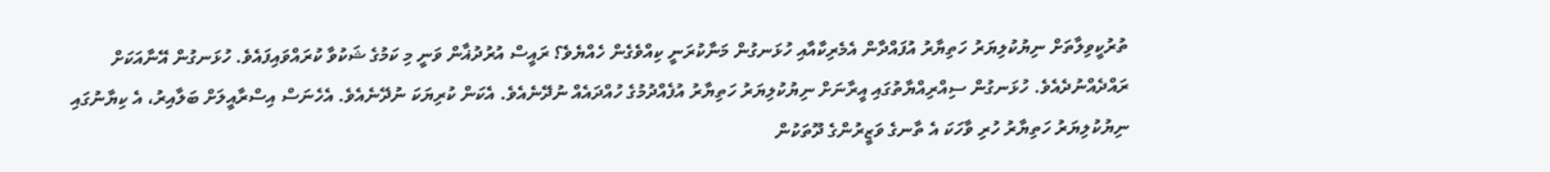ތުރުކީވިލާތަށް ނިޔުކުލިޔަރު ހަތިޔާރު އުފައްދާން އެމެރިކާއާއި ހުޅަނގުން މަނާކުރަނީ ކިއްވެގެން ހެއްޔެވެ؟ ރައީސް އުރުދުޣާން ވަނީ މި ކަމުގެ ޝަކުވާ ކުރައްވައިފައެވެ. ހުޅަނގުން އޭނާއަކަށް ރައްދެއްނުދެއެވެ. ހުޅަނގުން ސިއްރިއްޔާތުގައި އީރާނަށް ނިޔުކުލިޔަރު ހަތިޔާރު އުފެއްދުމުގެ ހުއްދައެއް ނުދޭނެއެވެ. އެކަން ކުރިޔަކަ ނުދޭނެއެވެ. އެހެނަސް އިސްރާއީލަށް ބަލާއިރު، އެ ކިޔާނުގައި ނިޔުކުލިޔަރު ހަތިޔާރު ހުރި ވާހަކަ އެ ތާނގެ ވަޒީރުންގެ ދޫތަކުން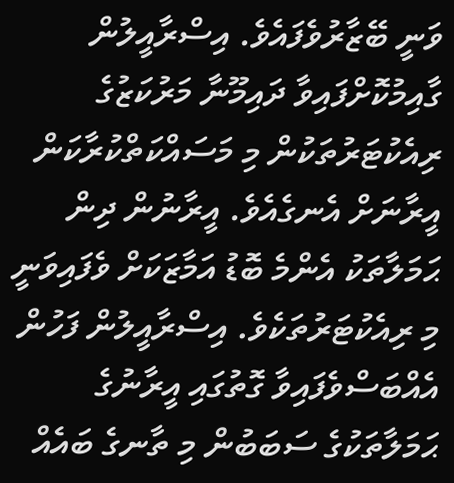ވަނީ ބޭޒާރުވެފައެވެ. އިސްރާއީލުން ގާއިމުކޮށްފައިވާ ދައިމޫނާ މަރުކަޒުގެ  ރިއެކުޓަރުތަކުން މި މަސައްކަތްކުރާކަން އީރާނަށް އެނގެއެވެ. އީރާނުން ދިން ޙަމަލާތަކު އެންމެ ބޮޑު އަމާޒަކަށް ވެފައިވަނީ މި ރިއެކުޓަރުތަކެވެ. އިސްރާއީލުން ފަހުން އެއްބަސްވެފައިވާ ގޮތުގައި އީރާނުގެ ޙަމަލާތަކުގެ ސަބަބުން މި ތާނގެ ބައެއް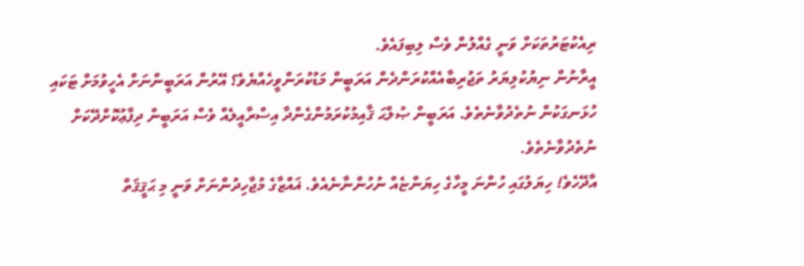ރިއެކުޓަރުތަކަށް ވަނީ ގެއްލުން ވެސް ލިބިފައެވެ.
އީރާނުން ނިޔުކުލިޔަރު ތަޖުރިބާއެއްކުރަންދެން އަރަބީން މަޑުކުރަންވީހެއްޔެވެ؟ އޭރުން އަރަބީންނަށް އެހީވުމަށް ޓަކައި ހުޅަނގަކުން ނުތެދުވާނެތެވެ. އަރަބީން ޞުލްޙަ ޤާއިމުކުރަމުންގެންދާ އިސްރާއީލެއް ވެސް އަރަބީން ދިފާޢުކޮށްދޭކަށް ނުތެދުވާނެތެވެ.
އާދޭހެވެ! ހިޔަލުގައި ހުންނަ މީހާގެ ހިޔަންޏެއް ނުހުންނާނެއެވެ. ޣައްޒާގެ މުޖާހިދުންނަށް ވަނީ މި ޙަޤީޤަތް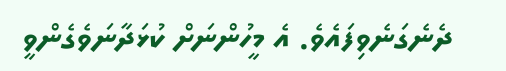ދެނެގަނެވިފައެވެ. އެ މީހުންނަށް ކުޅަދާނަވެގެންވީ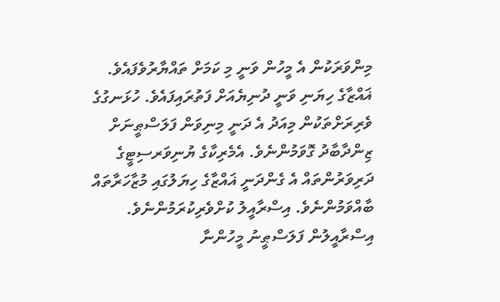މިންވަރަކުން އެ މީހުން ވަނީ މި ކަމަށް ތައްޔާރުވެފައެވެ. ޣައްޒާގެ ހިޔަނި ވަނީ ދުނިޔެއަށް ފަތުރައިފައެވެ. ހުޅަނގުގެ ވެރިރަށްތަކުން މިއަދު އެ ދަނީ މިނިވަން ފަލަސްޠީނަށް ޒިންދާބާދު ގޮވަމުންނެވެ. އެމެރިކާގެ ޔުނިވަރސިޓީގެ ދަރިވަރުންތައް އެ ގެންދަނީ ޣައްޒާގެ ހިޔަލުގައި މުޒާހަރާތައް ބާއްވަމުންނެވެ. އިސްރާއީލު ކުށްވެރިކުރަމުންނެވެ.
އިސްރާއީލުން ފަލަސްޠީނު މީހުންނާ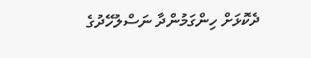ދެކޮޅަށް ހިންގަމުންދާ ނަސްލުހޭދުގެ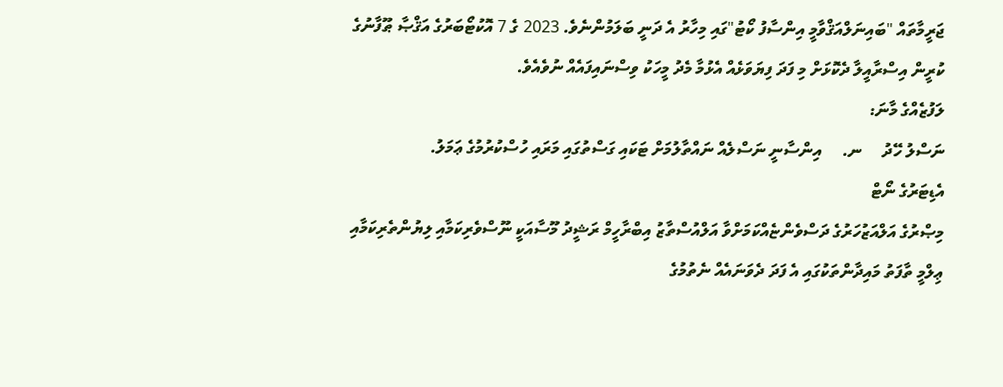ޖަރީމާތައް "ބައިނަލްއަޤްވާމީ އިންސާފު ކޯޓު"ގައި މިހާރު އެ ދަނީ ބަލަމުންނެވެ. 2023 ގެ 7 އޮކުޓޯބަރުގެ އަޤްޞާ ޠޫފާނުގެ ކުރީން އިސްރާއީލާ ދެކޮޅަށް މި ފަދަ ފިޔަވަޅެއް އެޅުމާ މެދު މީހަކު ވިސްނައިފައެއް ނުވެއެވެ.
ލަފުޒެއްގެ މާނަ:
ނަސްލު ހޭދު     ނ.     އިންސާނީ ނަސްލެއް ނައްތާލުމަށް ޓަކައި ގަސްތުގައި މަރައި ހުސްކުރުމުގެ ޢަމަލު.
އެޑިޓަރުގެ ނޯޓް
މިޞްރުގެ އަލްއަޒުހަރުގެ ދަސްވެންޏެއްކަމަށްވާ އަލްއުސްތާޒު އިބްރާހީމް ރަޝީދު މޫސާއަކީ ނޫސްވެރިކަމާއި ލިޔުންތެރިކަމާއި ޢިލްމީ ތާފަތު މައިދާންތަކުގައި އެ ފަދަ ދެވަނައެއް ނެތުމުގެ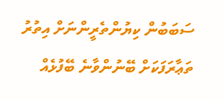ސަބަބުން ކިޔުންތެރީންނަށް އިތުރު ތަޢާރަފަކަށް ބޭނުންވާނެ ބޭފުޅެއް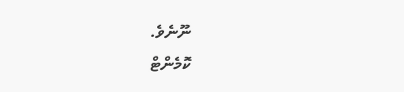ނޫނެވެ.
ކޮމެންޓް